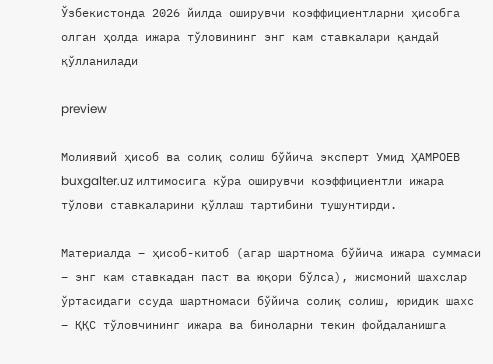Ўзбекистонда 2026 йилда оширувчи коэффициентларни ҳисобга олган ҳолда ижара тўловининг энг кам ставкалари қандай қўлланилади

preview

Молиявий ҳисоб ва солиқ солиш бўйича эксперт Умид ҲАМРОЕВ buxgalter.uz илтимосига кўра оширувчи коэффициентли ижара тўлови ставкаларини қўллаш тартибини тушунтирди.

Материалда – ҳисоб-китоб (агар шартнома бўйича ижара суммаси – энг кам ставкадан паст ва юқори бўлса), жисмоний шахслар ўртасидаги ссуда шартномаси бўйича солиқ солиш, юридик шахс – ҚҚС тўловчининг ижара ва биноларни текин фойдаланишга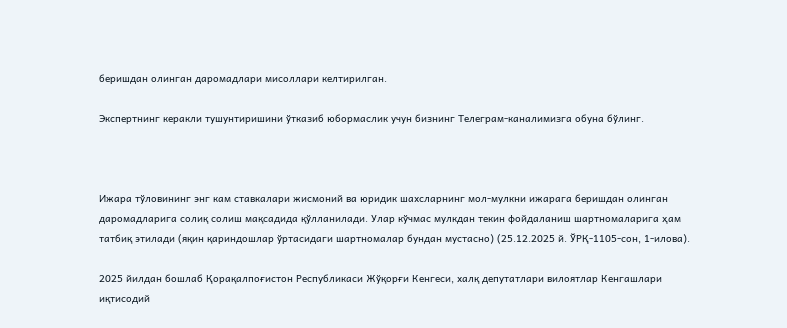беришдан олинган даромадлари мисоллари келтирилган.

Экспертнинг керакли тушунтиришини ўтказиб юбормаслик учун бизнинг Телеграм-каналимизга обуна бўлинг.



Ижара тўловининг энг кам ставкалари жисмоний ва юридик шахсларнинг мол-мулкни ижарага беришдан олинган даромадларига солиқ солиш мақсадида қўлланилади. Улар кўчмас мулкдан текин фойдаланиш шартномаларига ҳам татбиқ этилади (яқин қариндошлар ўртасидаги шартномалар бундан мустасно) (25.12.2025 й. ЎРҚ-1105-сон, 1-илова).

2025 йилдан бошлаб Қорақалпоғистон Республикаси Жўқорғи Кенгеси, халқ депутатлари вилоятлар Кенгашлари иқтисодий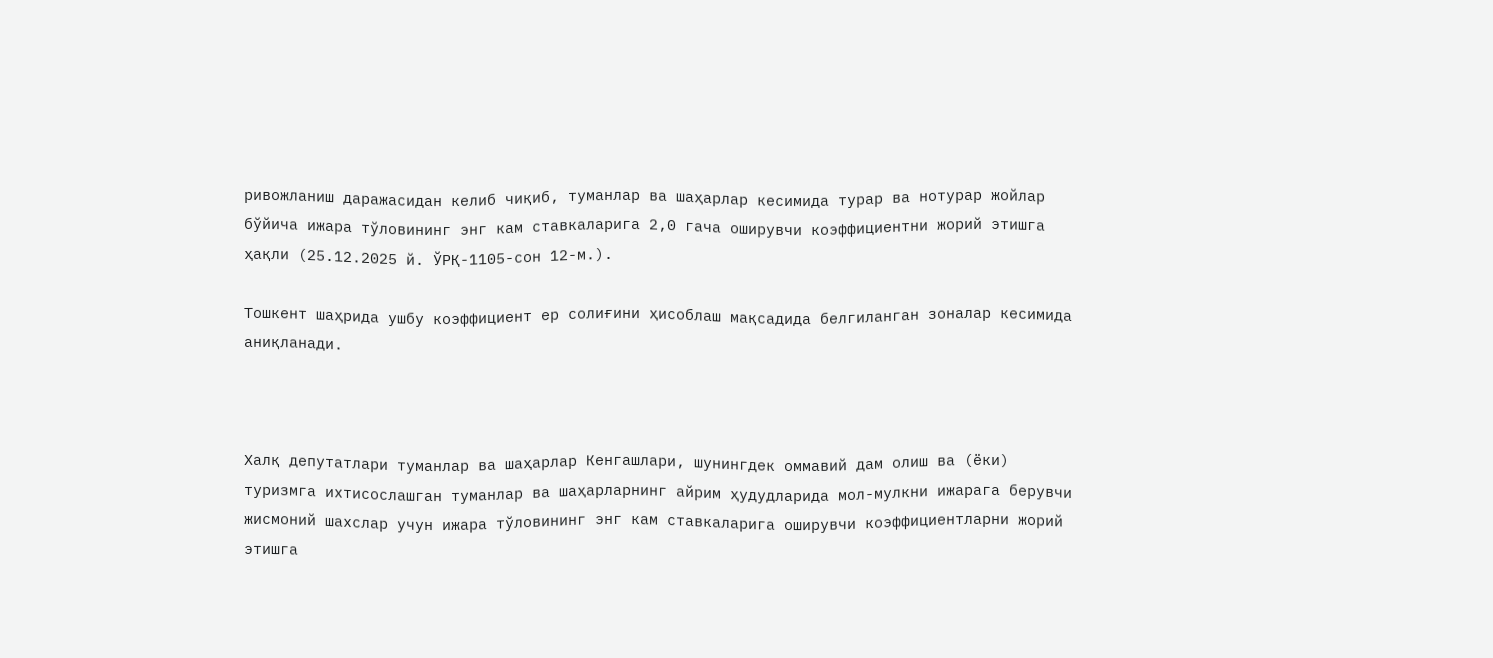ривожланиш даражасидан келиб чиқиб, туманлар ва шаҳарлар кесимида турар ва нотурар жойлар бўйича ижара тўловининг энг кам ставкаларига 2,0 гача оширувчи коэффициентни жорий этишга ҳақли (25.12.2025 й. ЎРҚ-1105-сон 12-м.).

Тошкент шаҳрида ушбу коэффициент ер солиғини ҳисоблаш мақсадида белгиланган зоналар кесимида аниқланади.



Халқ депутатлари туманлар ва шаҳарлар Кенгашлари, шунингдек оммавий дам олиш ва (ёки) туризмга ихтисослашган туманлар ва шаҳарларнинг айрим ҳудудларида мол-мулкни ижарага берувчи жисмоний шахслар учун ижара тўловининг энг кам ставкаларига оширувчи коэффициентларни жорий этишга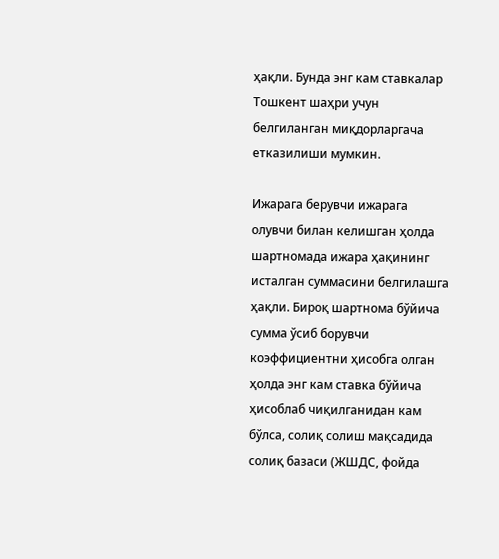ҳақли. Бунда энг кам ставкалар Тошкент шаҳри учун белгиланган миқдорларгача етказилиши мумкин.

Ижарага берувчи ижарага олувчи билан келишган ҳолда шартномада ижара ҳақининг исталган суммасини белгилашга ҳақли. Бироқ шартнома бўйича сумма ўсиб борувчи коэффициентни ҳисобга олган ҳолда энг кам ставка бўйича ҳисоблаб чиқилганидан кам бўлса, солиқ солиш мақсадида солиқ базаси (ЖШДС, фойда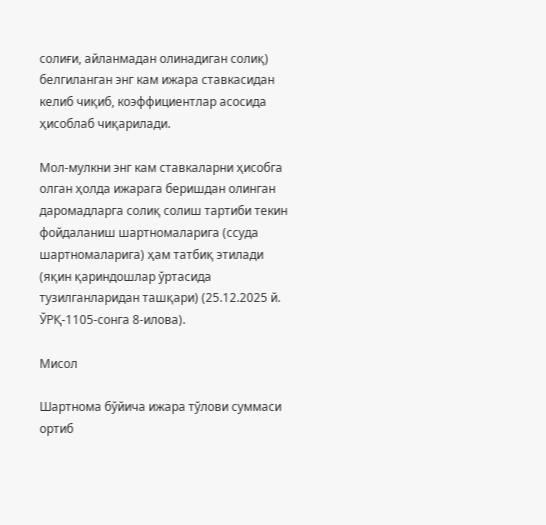солиғи, айланмадан олинадиган солиқ) белгиланган энг кам ижара ставкасидан келиб чиқиб, коэффициентлар асосида ҳисоблаб чиқарилади.

Мол-мулкни энг кам ставкаларни ҳисобга олган ҳолда ижарага беришдан олинган даромадларга солиқ солиш тартиби текин фойдаланиш шартномаларига (ссуда шартномаларига) ҳам татбиқ этилади (яқин қариндошлар ўртасида тузилганларидан ташқари) (25.12.2025 й. ЎРҚ-1105-сонга 8-илова).

Мисол

Шартнома бўйича ижара тўлови суммаси ортиб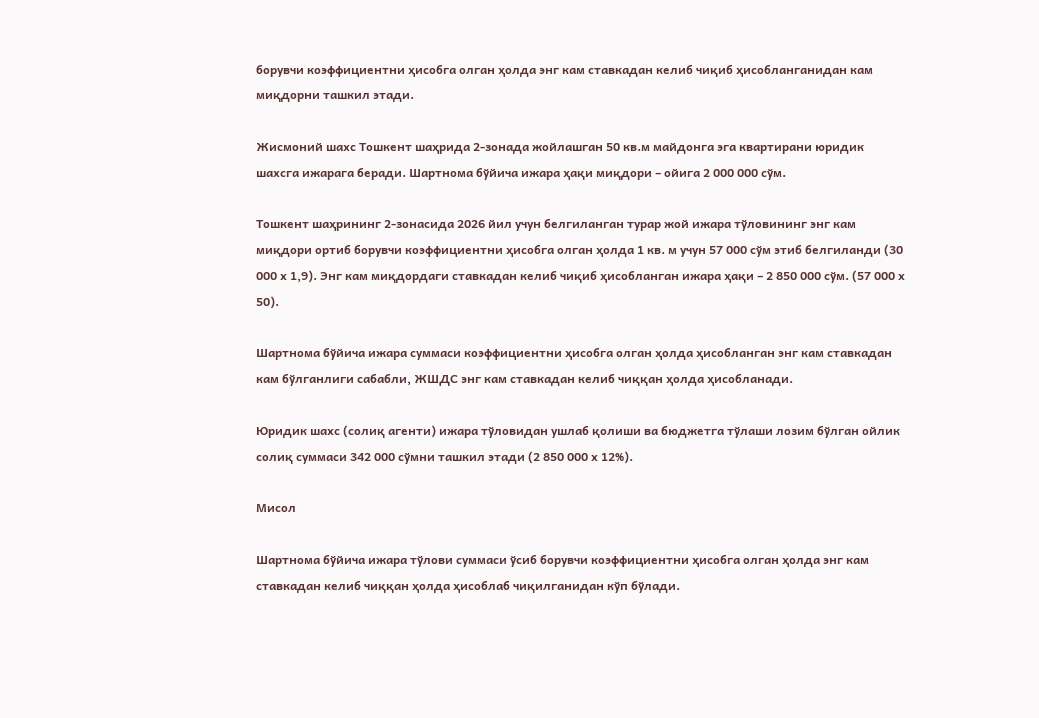борувчи коэффициентни ҳисобга олган ҳолда энг кам ставкадан келиб чиқиб ҳисобланганидан кам миқдорни ташкил этади.

Жисмоний шахс Тошкент шаҳрида 2-зонада жойлашган 50 кв.м майдонга эга квартирани юридик шахсга ижарага беради. Шартнома бўйича ижара ҳақи миқдори – ойига 2 000 000 сўм.

Тошкент шаҳрининг 2-зонасида 2026 йил учун белгиланган турар жой ижара тўловининг энг кам миқдори ортиб борувчи коэффициентни ҳисобга олган ҳолда 1 кв. м учун 57 000 сўм этиб белгиланди (30 000 х 1,9). Энг кам миқдордаги ставкадан келиб чиқиб ҳисобланган ижара ҳақи – 2 850 000 сўм. (57 000 х 50).

Шартнома бўйича ижара суммаси коэффициентни ҳисобга олган ҳолда ҳисобланган энг кам ставкадан кам бўлганлиги сабабли, ЖШДС энг кам ставкадан келиб чиққан ҳолда ҳисобланади.

Юридик шахс (солиқ агенти) ижара тўловидан ушлаб қолиши ва бюджетга тўлаши лозим бўлган ойлик солиқ суммаси 342 000 сўмни ташкил этади (2 850 000 х 12%).

Мисол

Шартнома бўйича ижара тўлови суммаси ўсиб борувчи коэффициентни ҳисобга олган ҳолда энг кам ставкадан келиб чиққан ҳолда ҳисоблаб чиқилганидан кўп бўлади.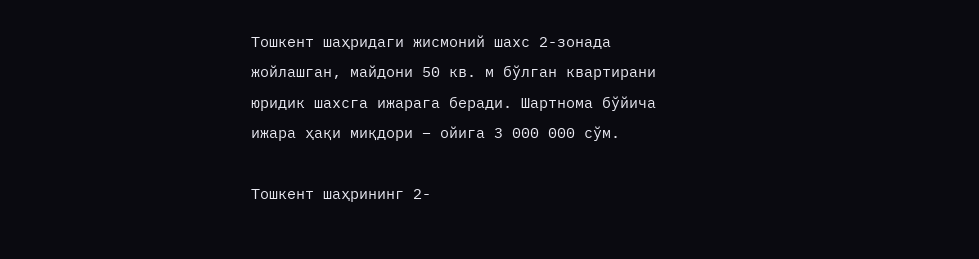Тошкент шаҳридаги жисмоний шахс 2-зонада жойлашган, майдони 50 кв. м бўлган квартирани юридик шахсга ижарага беради. Шартнома бўйича ижара ҳақи миқдори – ойига 3 000 000 сўм.

Тошкент шаҳрининг 2-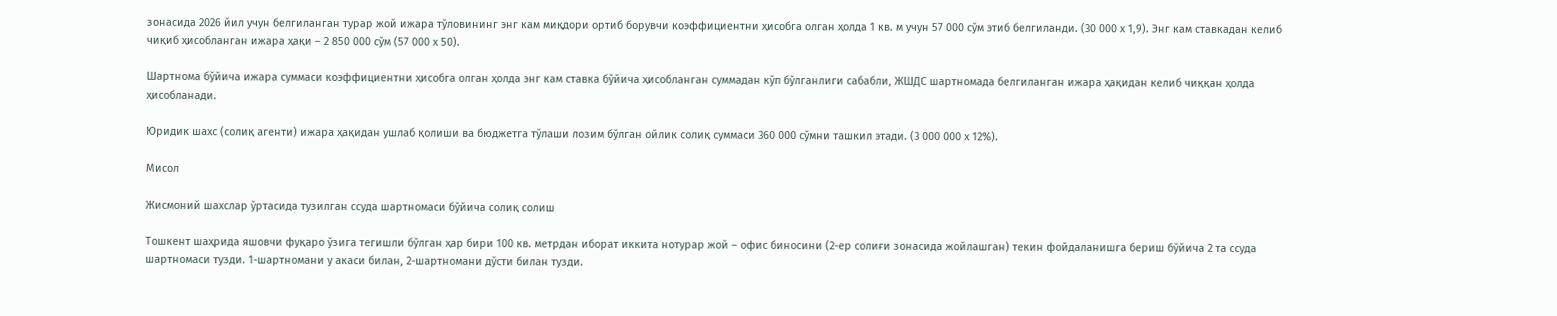зонасида 2026 йил учун белгиланган турар жой ижара тўловининг энг кам миқдори ортиб борувчи коэффициентни ҳисобга олган ҳолда 1 кв. м учун 57 000 сўм этиб белгиланди. (30 000 х 1,9). Энг кам ставкадан келиб чиқиб ҳисобланган ижара ҳақи – 2 850 000 сўм (57 000 х 50).

Шартнома бўйича ижара суммаси коэффициентни ҳисобга олган ҳолда энг кам ставка бўйича ҳисобланган суммадан кўп бўлганлиги сабабли, ЖШДС шартномада белгиланган ижара ҳақидан келиб чиққан ҳолда ҳисобланади.

Юридик шахс (солиқ агенти) ижара ҳақидан ушлаб қолиши ва бюджетга тўлаши лозим бўлган ойлик солиқ суммаси 360 000 сўмни ташкил этади. (3 000 000 х 12%).

Мисол

Жисмоний шахслар ўртасида тузилган ссуда шартномаси бўйича солиқ солиш

Тошкент шаҳрида яшовчи фуқаро ўзига тегишли бўлган ҳар бири 100 кв. метрдан иборат иккита нотурар жой – офис биносини (2-ер солиғи зонасида жойлашган) текин фойдаланишга бериш бўйича 2 та ссуда шартномаси тузди. 1-шартномани у акаси билан, 2-шартномани дўсти билан тузди.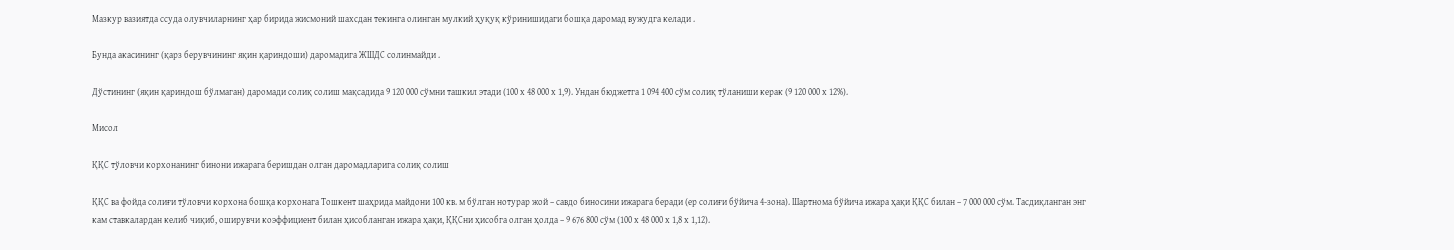Мазкур вазиятда ссуда олувчиларнинг ҳар бирида жисмоний шахсдан текинга олинган мулкий ҳуқуқ кўринишидаги бошқа даромад вужудга келади .

Бунда акасининг (қарз берувчининг яқин қариндоши) даромадига ЖШДС солинмайди .

Дўстининг (яқин қариндош бўлмаган) даромади солиқ солиш мақсадида 9 120 000 сўмни ташкил этади (100 х 48 000 х 1,9). Ундан бюджетга 1 094 400 сўм солиқ тўланиши керак (9 120 000 х 12%).

Мисол

ҚҚС тўловчи корхонанинг бинони ижарага беришдан олган даромадларига солиқ солиш

ҚҚС ва фойда солиғи тўловчи корхона бошқа корхонага Тошкент шаҳрида майдони 100 кв. м бўлган нотурар жой – савдо биносини ижарага беради (ер солиғи бўйича 4-зона). Шартнома бўйича ижара ҳақи ҚҚС билан – 7 000 000 сўм. Тасдиқланган энг кам ставкалардан келиб чиқиб, оширувчи коэффициент билан ҳисобланган ижара ҳақи, ҚҚСни ҳисобга олган ҳолда – 9 676 800 сўм (100 х 48 000 х 1,8 х 1,12).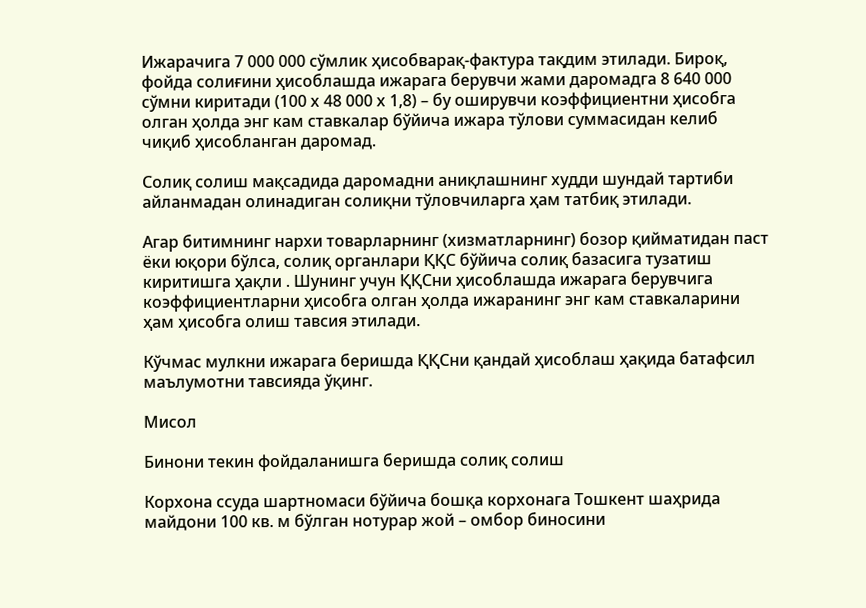Ижарачига 7 000 000 сўмлик ҳисобварақ-фактура тақдим этилади. Бироқ, фойда солиғини ҳисоблашда ижарага берувчи жами даромадга 8 640 000 сўмни киритади (100 х 48 000 х 1,8) – бу оширувчи коэффициентни ҳисобга олган ҳолда энг кам ставкалар бўйича ижара тўлови суммасидан келиб чиқиб ҳисобланган даромад.

Солиқ солиш мақсадида даромадни аниқлашнинг худди шундай тартиби айланмадан олинадиган солиқни тўловчиларга ҳам татбиқ этилади.

Агар битимнинг нархи товарларнинг (хизматларнинг) бозор қийматидан паст ёки юқори бўлса, солиқ органлари ҚҚС бўйича солиқ базасига тузатиш киритишга ҳақли . Шунинг учун ҚҚСни ҳисоблашда ижарага берувчига коэффициентларни ҳисобга олган ҳолда ижаранинг энг кам ставкаларини ҳам ҳисобга олиш тавсия этилади.

Кўчмас мулкни ижарага беришда ҚҚСни қандай ҳисоблаш ҳақида батафсил маълумотни тавсияда ўқинг.

Мисол

Бинони текин фойдаланишга беришда солиқ солиш

Корхона ссуда шартномаси бўйича бошқа корхонага Тошкент шаҳрида майдони 100 кв. м бўлган нотурар жой – омбор биносини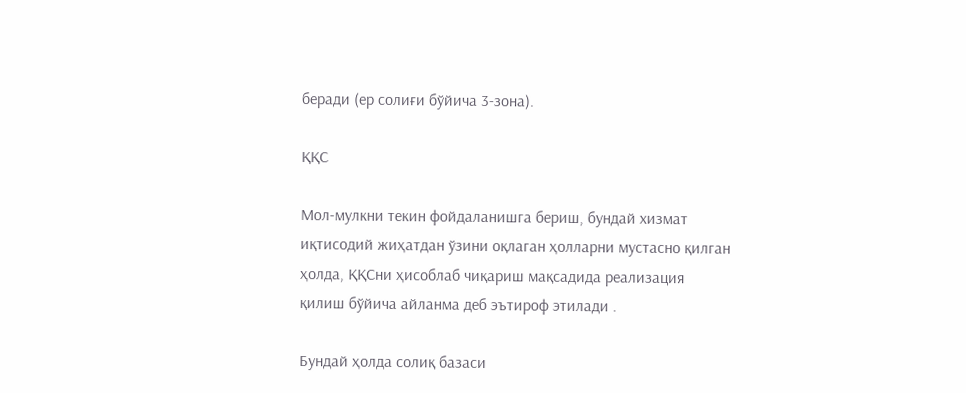беради (ер солиғи бўйича 3-зона).

ҚҚС

Мол-мулкни текин фойдаланишга бериш, бундай хизмат иқтисодий жиҳатдан ўзини оқлаган ҳолларни мустасно қилган ҳолда, ҚҚСни ҳисоблаб чиқариш мақсадида реализация қилиш бўйича айланма деб эътироф этилади .

Бундай ҳолда солиқ базаси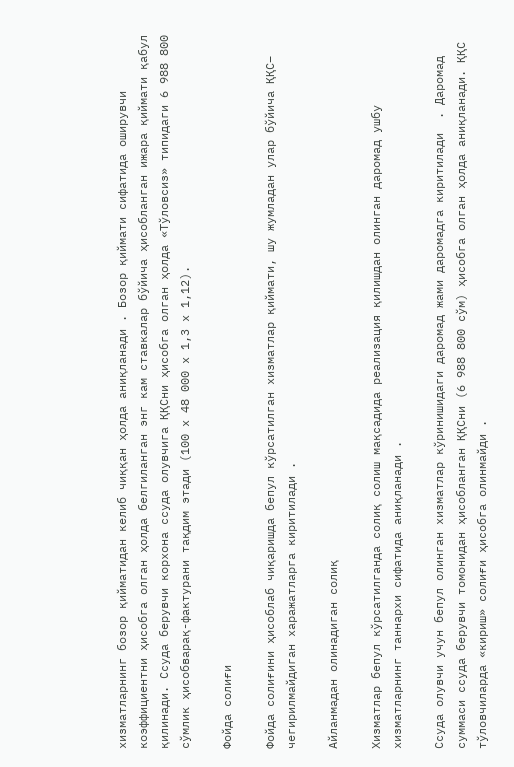хизматларнинг бозор қийматидан келиб чиққан ҳолда аниқланади . Бозор қиймати сифатида оширувчи коэффициентни ҳисобга олган ҳолда белгиланган энг кам ставкалар бўйича ҳисобланган ижара қиймати қабул қилинади. Ссуда берувчи корхона ссуда олувчига ҚҚСни ҳисобга олган ҳолда «Тўловсиз» типидаги 6 988 800 сўмлик ҳисобварақ-фактурани тақдим этади (100 х 48 000 х 1,3 х 1,12).

Фойда солиғи

Фойда солиғини ҳисоблаб чиқаришда бепул кўрсатилган хизматлар қиймати, шу жумладан улар бўйича ҚҚС– чегирилмайдиган харажатларга киритилади .

Айланмадан олинадиган солиқ

Хизматлар бепул кўрсатилганда солиқ солиш мақсадида реализация қилишдан олинган даромад ушбу хизматларнинг таннархи сифатида аниқланади .

Ссуда олувчи учун бепул олинган хизматлар кўринишидаги даромад жами даромадга киритилади  . Даромад суммаси ссуда берувчи томонидан ҳисобланган ҚҚСни (6 988 800 сўм) ҳисобга олган ҳолда аниқланади. ҚҚС тўловчиларда «кириш» солиғи ҳисобга олинмайди .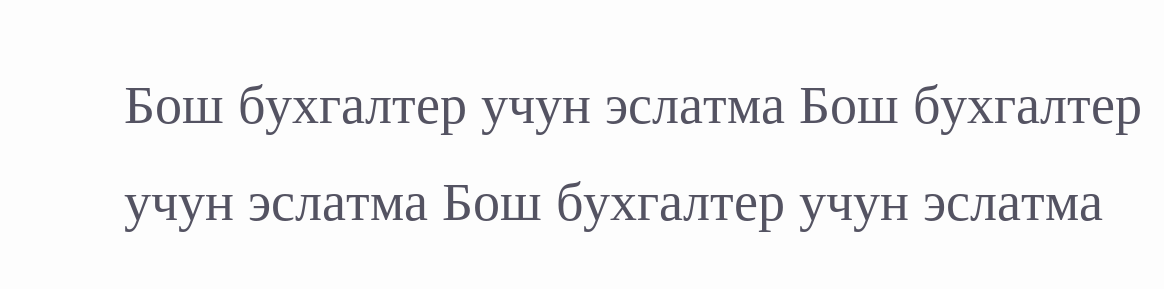Бош бухгалтер учун эслатма Бош бухгалтер учун эслатма Бош бухгалтер учун эслатма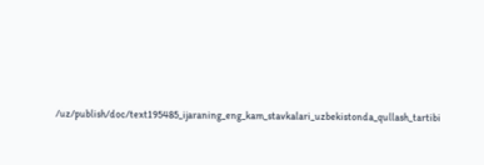/uz/publish/doc/text195485_ijaraning_eng_kam_stavkalari_uzbekistonda_qullash_tartibi